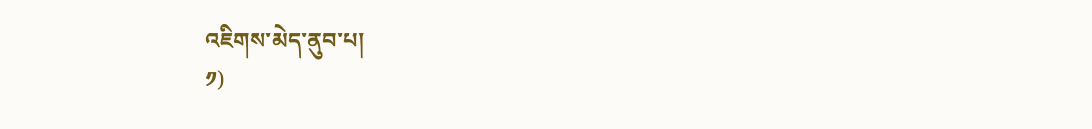འཇིགས་མེད་ནུབ་པ།
༡)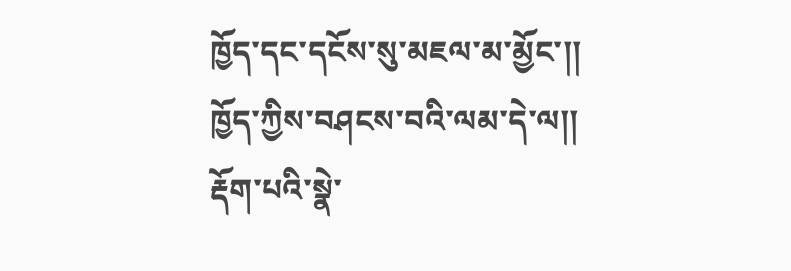ཁྱོད་དང་དངོས་སུ་མཇལ་མ་མྱོང་།།
ཁྱོད་ཀྱིས་བཤངས་བའི་ལམ་དེ་ལ།།
རྡོག་པའི་སྣེ་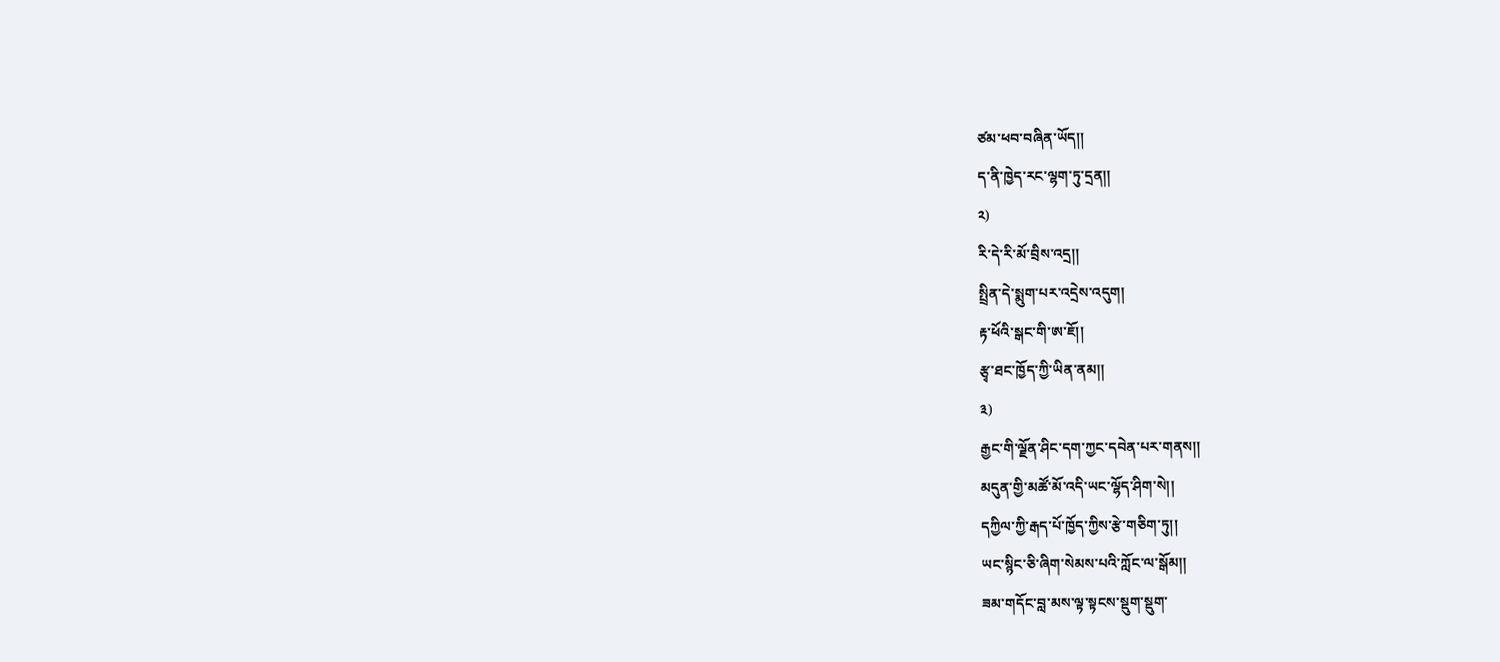ཙམ་ཕབ་བཞིན་ཡོད།།
ད་ནི་ཁྱེད་རང་ལྷག་ཏུ་དྲན།།
༢)
རི་དེ་རི་མོ་བྲིས་འདྲ།།
སྤྲིན་དེ་སྨུག་པར་འདྲེས་འདུག།
རྟ་ཕོའི་སྒང་གི་ཨ་ཇོ།།
རྩྭ་ཐང་ཁྱོད་ཀྱི་ཡིན་ནམ།།
༣)
རྒྱང་གི་ལྗོན་ཤིང་དག་ཀྱང་དབེན་པར་གནས།།
མདུན་གྱི་མཚོ་མོ་འདི་ཡང་ལྷོད་ཤིག་སེ།།
དཀྱིལ་ཀྱི་རྒད་པོ་ཁྱོད་ཀྱིས་རྩེ་གཅིག་ཏུ།།
ཡང་སྙིང་ཅི་ཞིག་སེམས་པའི་ཀློང་ལ་སྒོམ།།
ཟམ་གདོང་བླ་མས་ལྟ་སྟངས་སྡུག་སྡུག་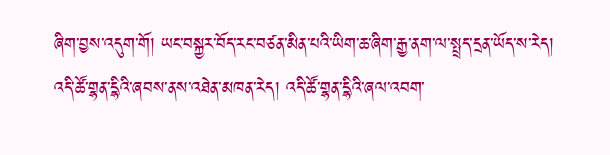ཞིག་བྱས་འདུག་གོ། ཡང་བསྐྱར་བོད་རང་བཙན་མིན་པའི་ཡིག་ཆ་ཞིག་རྒྱ་ནག་ལ་སྤྲད་དྲན་ཡོད་ས་རེད།
འདི་ཚོ་གྷན་དྷིའི་ཞབས་ནས་འཐེན་མཁན་རེད། འདི་ཚོ་གྷན་དྷིའི་ཞལ་འབག་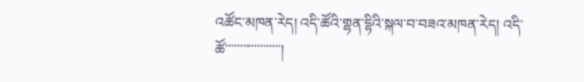འཚོང་མཁན་རེད། འདི་ཚོའི་གྷན་དྷིའི་སྐལ་བ་བཟའ་མཁན་རེད། འདི་ཚོ་་་་་་་་་་་་་་་་་་་།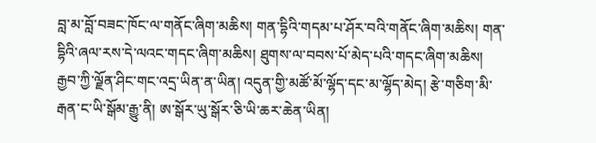བླ་མ་བློ་བཟང་ཁོང་ལ་གནོང་ཞིག་མཆིས། གན་དྷིའི་གདམ་པ་ཤོར་བའི་གནོང་ཞིག་མཆིས། གན་དྷིའི་ཞལ་རས་དེ་ལའང་གདང་ཞིག་མཆིས། ཐུགས་ལ་བབས་པོ་མེད་པའི་གདང་ཞིག་མཆིས།
རྒྱབ་ཀྱི་ལྗོན་ཤིང་གང་འདྲ་ཡིན་ན་ཡིན། འདུན་གྱི་མཚོ་མོ་ལྷོད་དང་མ་ལྷོད་མེད། རྩེ་གཅིག་མི་རྒན་ང་ཡི་སྒོམ་རྒྱུ་ནི། ཨ་སྒོར་ཡུ་སྒོར་ཅི་ཡི་ཆར་ཆེན་ཡིན།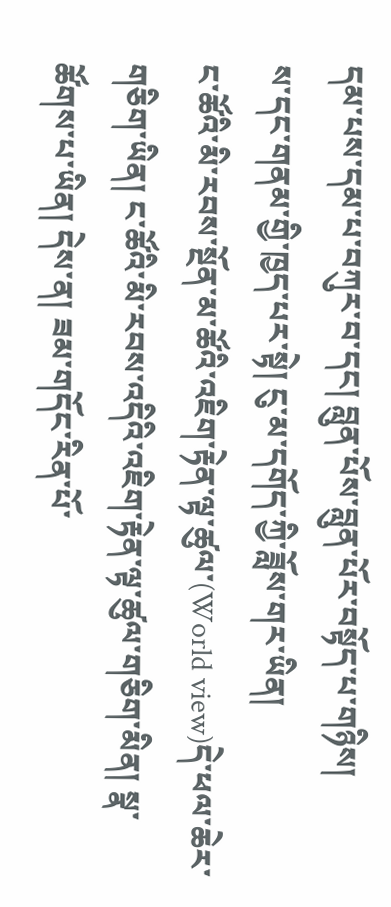དམ་པས་དམ་པ་བཀུར་བ་དང། བླུན་པོས་བླུན་པོར་བསྟོད་པ་གཉིས།
ས་དང་གནམ་གྱི་ཁྱད་པར་སྟེ། ངུ་མ་དགོད་ཀྱི་ཟློས་གར་ཡིན།
ང་ཚོའི་མི་རབས་སྔོན་མ་ཚོའི་འཇིག་རྟེན་ལྟ་ཚུལ་(World view)དེ་ཕལ་ཆེར་གཅིག་ཡིན། ང་ཚོའི་མི་རབས་འདིའི་འཇིག་རྟེན་ལྟ་ཚུལ་གཅིག་མིན། སྣ་ཚོགས་པ་ཡིན། དེས་ན། ཟམ་གདོང་རིན་པོ་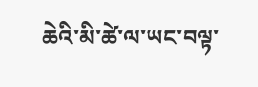ཆེའི་མི་ཚེ་ལ་ཡང་བལྟ་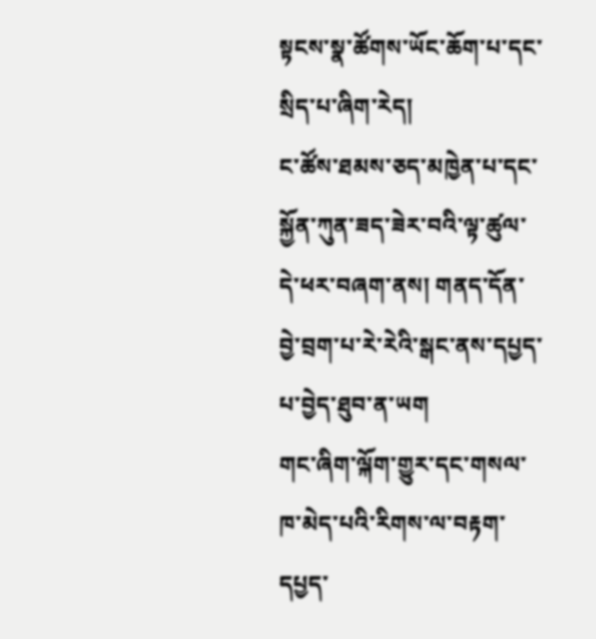སྟངས་སྣ་ཚོགས་ཡོང་ཆོག་པ་དང་སྲིད་པ་ཞིག་རེད།
ང་ཚོས་ཐམས་ཅད་མཁྱེན་པ་དང་སྐྱོན་ཀུན་ཟད་ཟེར་བའི་ལྟ་ཚུལ་དེ་ཕར་བཞག་ནས། གནད་དོན་བྱེ་བྲག་པ་རེ་རེའི་སྒང་ནས་དཔྱད་པ་བྱེད་ཐུབ་ན་ཡག
གང་ཞིག་ལྐོག་གྱུར་དང་གསལ་ཁ་མེད་པའི་རིགས་ལ་བརྟག་དཔྱད་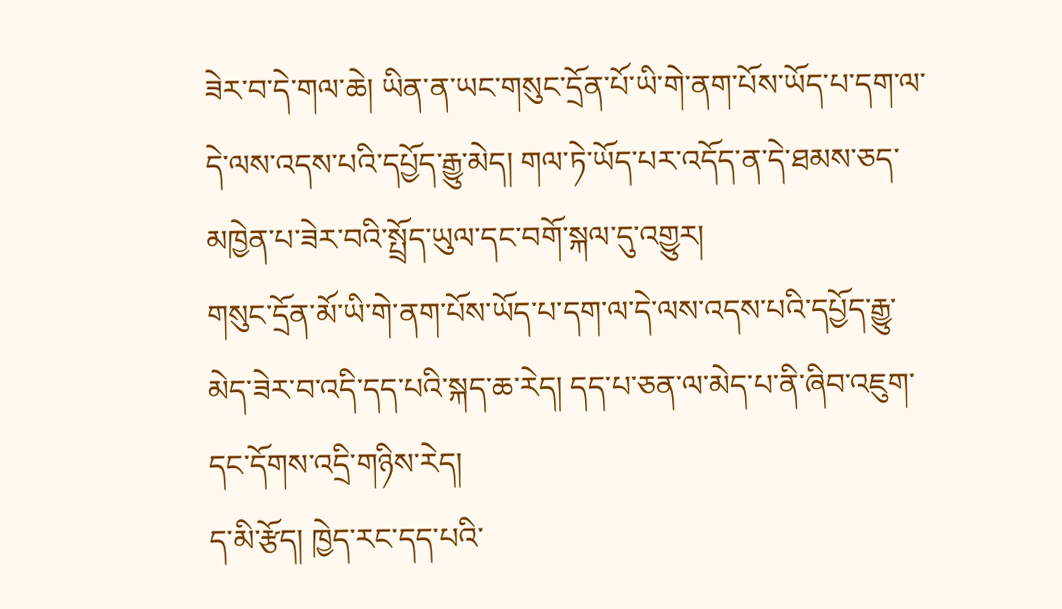ཟེར་བ་དེ་གལ་ཆེ། ཡིན་ན་ཡང་གསུང་དྲོན་པོ་ཡི་གེ་ནག་པོས་ཡོད་པ་དག་ལ་དེ་ལས་འདས་པའི་དཔྱོད་རྒྱུ་མེད། གལ་ཏེ་ཡོད་པར་འདོད་ན་དེ་ཐམས་ཅད་མཁྱེན་པ་ཟེར་བའི་སྤྲོད་ཡུལ་དང་བགོ་སྐལ་དུ་འགྱུར།
གསུང་དྲོན་མོ་ཡི་གེ་ནག་པོས་ཡོད་པ་དག་ལ་དེ་ལས་འདས་པའི་དཔྱོད་རྒྱུ་མེད་ཟེར་བ་འདི་དད་པའི་སྐད་ཆ་རེད། དད་པ་ཅན་ལ་མེད་པ་ནི་ཞིབ་འཇུག་དང་དོགས་འདྲི་གཉིས་རེད།
ད་མི་རྩོད། ཁྱེད་རང་དད་པའི་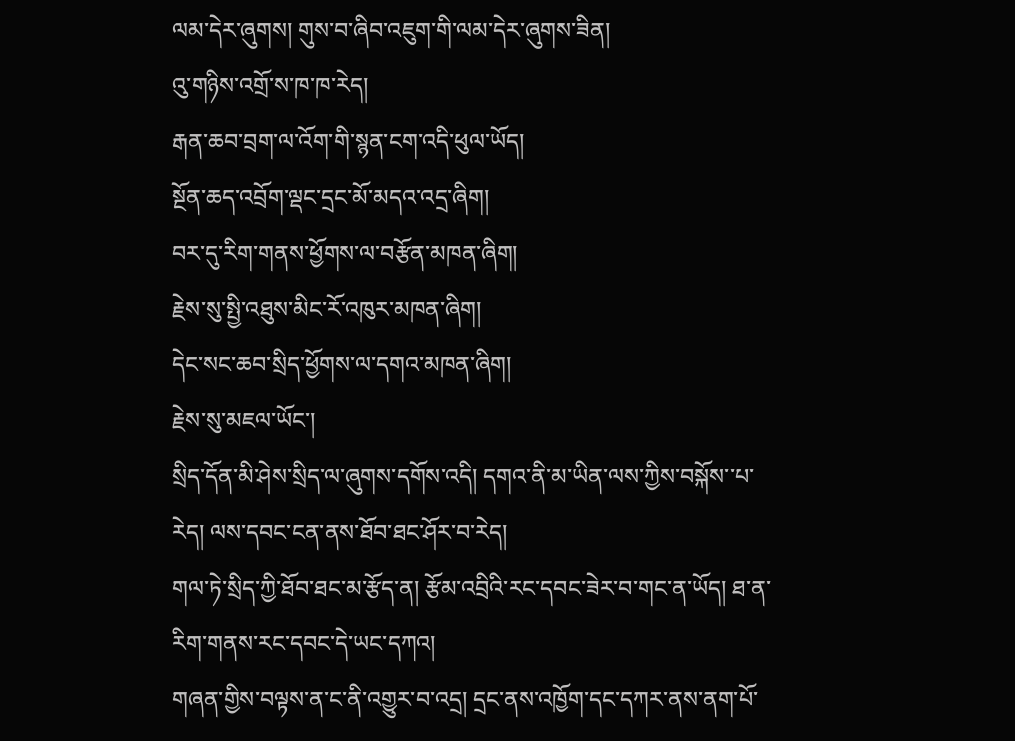ལམ་དེར་ཞུགས། གུས་བ་ཞིབ་འཇུག་གི་ལམ་དེར་ཞུགས་ཟིན།
འུ་གཉིས་འགྲོ་ས་ཁ་ཁ་རེད།
རྒན་ཆབ་བྲག་ལ་འོག་གི་སྙན་ངག་འདི་ཕུལ་ཡོད།
སྔོན་ཆད་འབྲོག་ལྡང་དྲང་མོ་མདའ་འདྲ་ཞིག།
བར་དུ་རིག་གནས་ཕྱོགས་ལ་བརྩོན་མཁན་ཞིག།
རྗེས་སུ་སྤྱི་འཐུས་མིང་རོ་འཁུར་མཁན་ཞིག།
དེང་སང་ཆབ་སྲིད་ཕྱོགས་ལ་དགའ་མཁན་ཞིག།
རྗེས་སུ་མཇལ་ཡོང་།
སྲིད་དོན་མི་ཤེས་སྲིད་ལ་ཞུགས་དགོས་འདི། དགའ་ནི་མ་ཡིན་ལས་ཀྱིས་བསྐོས་་པ་རེད། ལས་དབང་ངན་ནས་ཐོབ་ཐང་ཤོར་བ་རེད།
གལ་ཏེ་སྲིད་ཀྱི་ཐོབ་ཐང་མ་རྩོད་ན། རྩོམ་འབྲིའི་རང་དབང་ཟེར་བ་གང་ན་ཡོད། ཐ་ན་རིག་གནས་རང་དབང་དེ་ཡང་དཀའ།
གཞན་གྱིས་བལྟས་ན་ང་ནི་འགྱུར་བ་འདྲ། དྲང་ནས་འཁྱོག་དང་དཀར་ནས་ནག་པོ་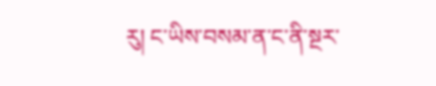རུ། ང་ཡིས་བསམ་ན་ང་ནི་སྔར་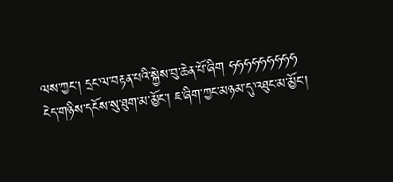ལས་ཀྱང། དྲང་ལ་བརྟན་པའི་སྐྱེས་བུ་ཆེན་པོ་ཞིག ཧཧཧཧཧཧཧཧཧ
ངེད་གཉིས་དངོས་སུ་ཐུག་མ་མྱོང་། ཇ་ཞིག་ཀྱང་མཉམ་དུ་འཐུང་མ་མྱོང་།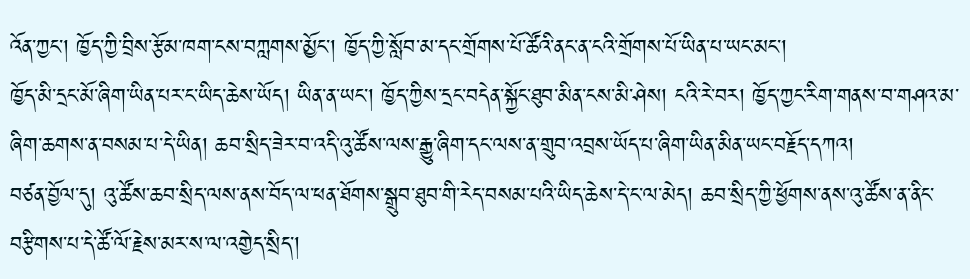འོན་ཀྱང་། ཁྱོད་ཀྱི་བྲིས་རྩོམ་ཁག་ངས་བཀླགས་མྱོང་། ཁྱོད་ཀྱི་སློབ་མ་དང་གྲོགས་པོ་ཚོའི་ནང་ན་ངའི་གྲོགས་པོ་ཡིན་པ་ཡང་མང་།
ཁྱོད་མི་དྲང་མོ་ཞིག་ཡིན་པར་ང་ཡིད་ཆེས་ཡོད། ཡིན་ན་ཡང་། ཁྱོད་ཀྱིས་དྲང་བདེན་སྐྱོང་ཐུབ་མིན་ངས་མི་ཤེས། ངའི་རེ་བར། ཁྱོད་ཀྱང་རིག་གནས་བ་གཤའ་མ་ཞིག་ཆགས་ན་བསམ་པ་དེ་ཡིན། ཆབ་སྲིད་ཟེར་བ་འདི་འུ་ཚོས་ལས་རྒྱུ་ཞིག་དང་ལས་ན་གྲུབ་འབྲས་ཡོད་པ་ཞིག་ཡིན་མིན་ཡང་བརྗོད་དཀའ།
བཙན་བྱོལ་དུ། འུ་ཚོས་ཆབ་སྲིད་ལས་ནས་བོད་ལ་ཕན་ཐོགས་སྒྲུབ་ཐུབ་གི་རེད་བསམ་པའི་ཡིད་ཆེས་དེ་ང་ལ་མེད། ཆབ་སྲིད་ཀྱི་ཕྱོགས་ནས་འུ་ཚོས་ན་ནིང་བརྩིགས་པ་དེ་ཚོ་ལོ་རྗེས་མར་ས་ལ་འགྱེད་སྲིད་།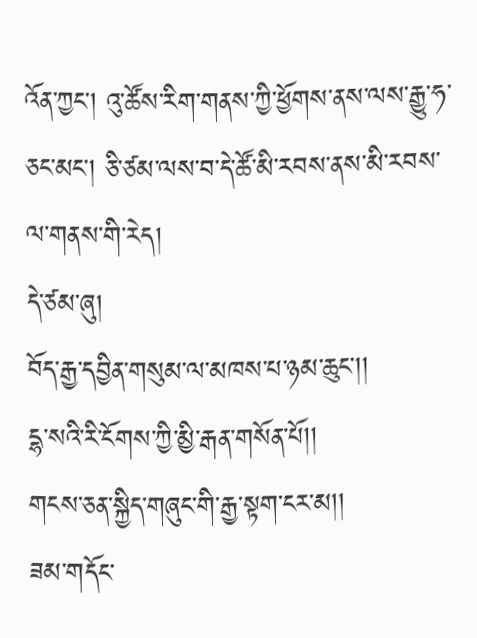འོན་ཀྱང་། འུ་ཚོས་རིག་གནས་ཀྱི་ཕྱོགས་ནས་ལས་རྒྱུ་ཧ་ཅང་མང་། ཅི་ཙམ་ལས་བ་དེ་ཚོ་མི་རབས་ནས་མི་རབས་ལ་གནས་གི་རེད།
དེ་ཙམ་ཞུ།
བོད་རྒྱ་དབྱིན་གསུམ་ལ་མཁས་པ་ཉམ་ཆུང་།།
དྷ་སའི་རི་ངོགས་ཀྱི་མྱི་རྒན་གསོན་པོ།།
གངས་ཅན་སྐྱིད་གཞུང་གི་རྒྱ་སྟག་ངར་མ།།
ཟམ་གདོང་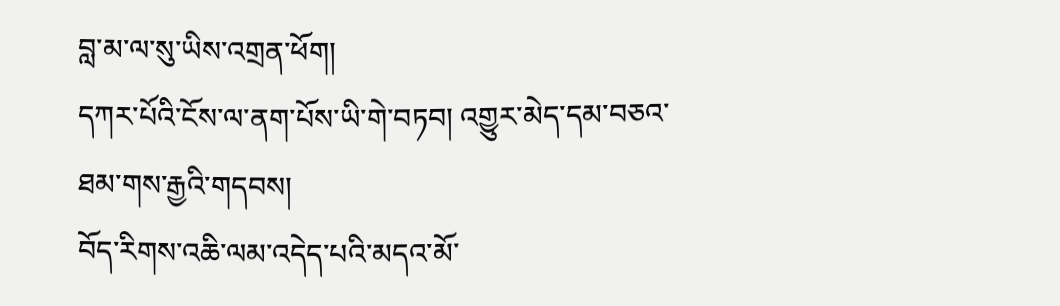བླ་མ་ལ་སུ་ཡིས་འགྲན་ཕོག།
དཀར་པོའི་ངོས་ལ་ནག་པོས་ཡི་གེ་བཏབ། འགྱུར་མེད་དམ་བཅའ་ཐམ་གས་རྒྱའི་གདབས།
བོད་རིགས་འཆི་ལམ་འདེད་པའི་མདའ་མོ་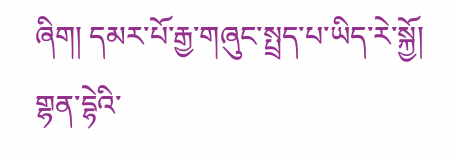ཞིག། དམར་པོ་རྒྱ་གཞུང་སྤྲད་པ་ཡིད་རེ་སྐྱོ།
གྷན་དྷེའི་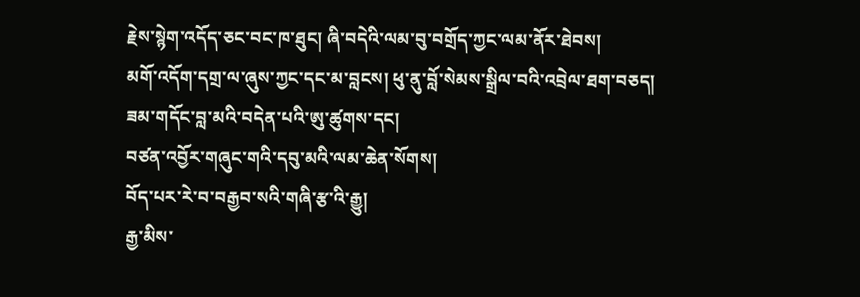རྗེས་སྙེག་འདོད་ཅང་བང་ཁ་ཐུང། ཞི་བདེའི་ལམ་བུ་བགྲོད་ཀྱང་ལམ་ནོར་ཐེབས།
མགོ་འདོག་དགྲ་ལ་ཞུས་ཀྱང་དང་མ་བླངས། ཕུ་ནུ་བློ་སེམས་སྒྲིལ་བའི་འབྲེལ་ཐག་བཅད།
ཟམ་གདོང་བླ་མའི་བདེན་པའི་ཨུ་ཚུགས་དང།
བཙན་འབྱོར་གཞུང་གའི་དབུ་མའི་ལམ་ཆེན་སོགས།
བོད་པར་རེ་བ་བརྒྱབ་སའི་གཞི་རྩ་འི་རྒྱུ།
རྒྱ་མིས་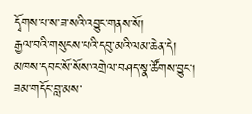དྭོགས་པ་ས་ཟ་སའི་འབྱུང་གནས་སོ།
རྒྱལ་བའི་གསུངས་པའི་དབུ་མའི་ལམ་ཆེན་དེ།
མཁས་དབང་སོ་སོས་འགྲེལ་བཤད་སྣ་ཚོགས་བྱུང།
ཟམ་གདོང་བླ་མས་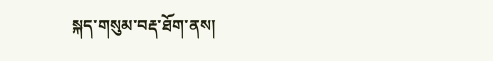སྐད་གསུམ་བརྡ་ཐོག་ནས།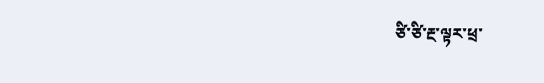ཙི་ཙི་རྔ་ལྟར་ཕྲ་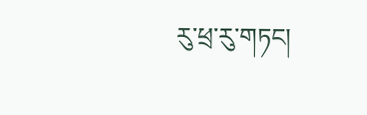རུ་ཕྲ་རུ་གཏང།